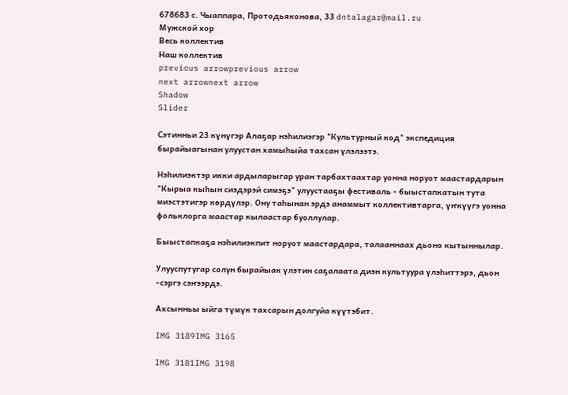678683 с. Чыаппара, Протодьяконова, 33 dntalagar@mail.ru
Мужской хор
Весь коллектив
Наш коллектив
previous arrowprevious arrow
next arrownext arrow
Shadow
Slider

Сэтинньи 23 күнүгэр Алаҕар нэһилиэгэр "Культурный код" экспедиция бырайыагынан улуустан хамыһыйа тахсан үлэлээтэ.

Нэһилиэктэр икки ардыларыгар уран тарбахтаахтар уонна норуот маастардарын "Кырыа кыһын сиэдэрэй симэҕэ" улуустааҕы фестиваль - быыстапкатын тута миэстэтигэр көрдүлэр. Ону таһынан эрдэ анаммыт коллективтарга, үҥкүүгэ уонна фольклорга маастар кылаастар буоллулар.

Быыстапкаҕа нэһилиэкпит норуот маастардара, талааннаах дьоно кытыннылар.

Улууспутугар солун бырайыак үлэтин саҕалаата диэн культуура үлэһиттэрэ, дьон -сэргэ сэҥээрдэ.

Ахсынньы ыйга түмүк тахсарын долгуйа күүтэбит.

IMG 3189IMG 3165

IMG 3181IMG 3198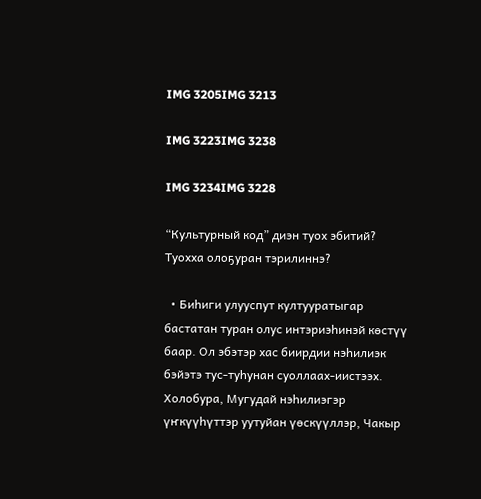IMG 3205IMG 3213

IMG 3223IMG 3238

IMG 3234IMG 3228

“Культурный код” диэн туох эбитий? Туохха олоҕуран тэрилиннэ?

  • Биһиги улууспут култууратыгар бастатан туран олус интэриэһинэй көстүү баар. Ол эбэтэр хас биирдии нэһилиэк бэйэтэ тус-туһунан суоллаах-иистээх. Холобура, Мугудай нэһилиэгэр үҥкүүһүттэр уутуйан үөскүүллэр, Чакыр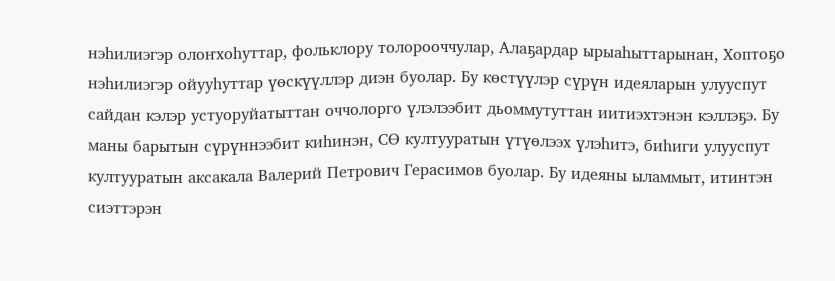нэһилиэгэр олоҥхоһуттар, фольклору толорооччулар, Алаҕардар ырыаһыттарынан, Хоптоҕо нэһилиэгэр ойууһуттар үөскүүллэр диэн буолар. Бу көстүүлэр сүрүн идеяларын улууспут сайдан кэлэр устуоруйатыттан оччолорго үлэлээбит дьоммутуттан иитиэхтэнэн кэллэҕэ. Бу маны барытын сүрүннээбит киһинэн, СӨ култууратын үтүөлээх үлэһитэ, биһиги улууспут култууратын аксакала Валерий Петрович Герасимов буолар. Бу идеяны ыламмыт, итинтэн сиэттэрэн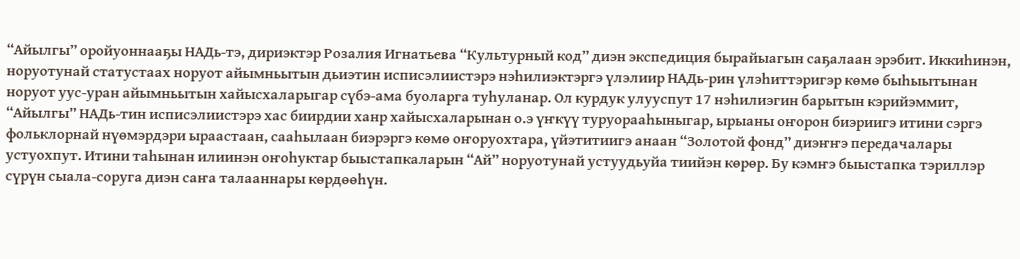“Айылгы” оройуоннааҕы НАДь-тэ, дириэктэр Розалия Игнатьева “Культурный код” диэн экспедиция бырайыагын саҕалаан эрэбит. Иккиһинэн, норуотунай статустаах норуот айымньытын дьиэтин исписэлиистэрэ нэһилиэктэргэ үлэлиир НАДь-рин үлэһиттэригэр көмө быһыытынан норуот уус-уран айымньытын хайысхаларыгар сүбэ-ама буоларга туһуланар. Ол курдук улууспут 17 нэһилиэгин барытын кэрийэммит, “Айылгы” НАДь-тин исписэлиистэрэ хас биирдии ханр хайысхаларынан о.э үҥкүү туруорааһыныгар, ырыаны оҥорон биэриигэ итини сэргэ фольклорнай нүөмэрдэри ыраастаан, сааһылаан биэрэргэ көмө оҥоруохтара, үйэтитиигэ анаан “Золотой фонд” диэҥҥэ передачалары устуохпут. Итини таһынан илиинэн оҥоһуктар быыстапкаларын “Ай” норуотунай устуудьуйа тиийэн көрөр. Бу кэмҥэ быыстапка тэриллэр сүрүн сыала-соруга диэн саҥа талааннары көрдөөһүн.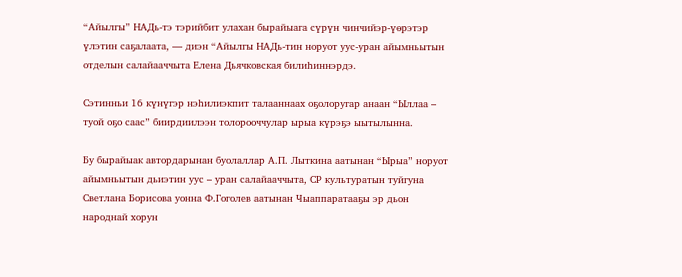“Айылгы” НАДь-тэ тэрийбит улахан бырайыага сүрүн чинчийэр-үөрэтэр үлэтин саҕалаата, — диэн “Айылгы НАДь-тин норуот уус-уран айымньытын отделын салайааччыта Елена Дьячковская билиһиннэрдэ.

Сэтинньи 16 күнүгэр нэһилиэкпит талааннаах оҕолоругар анаан “Ыллаа – туой оҕо саас” биирдиилээн толорооччулар ырыа күрэҕэ ыытылынна.

Бу бырайыак автордарынан буолаллар А.П. Лыткина аатынан “Ырыа” норуот айымньытын дьиэтин уус – уран салайааччыта, СР культуратын туйгуна Светлана Борисова уонна Ф.Гоголев аатынан Чыаппаратааҕы эр дьон народнай хорун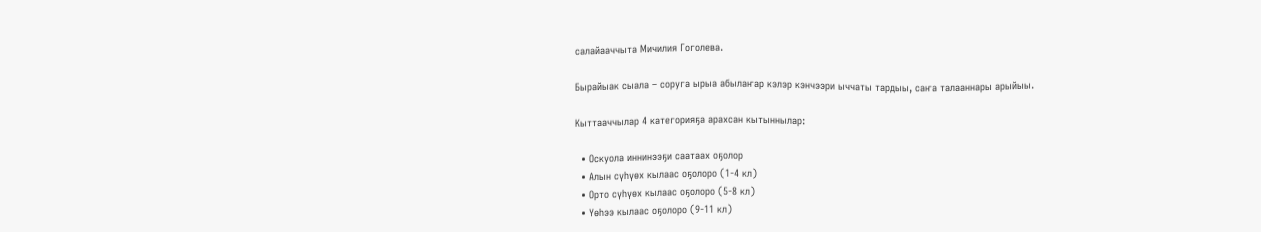салайааччыта Мичилия Гоголева.

Бырайыак сыала – соруга ырыа абылаҥар кэлэр кэнчээри ыччаты тардыы, саҥа талааннары арыйыы.

Кыттааччылар 4 категорияҕа арахсан кытыннылар:

  • Оскуола иннинээҕи саатаах оҕолор
  • Алын сүһүөх кылаас оҕолоро (1-4 кл)
  • Орто сүһүөх кылаас оҕолоро (5-8 кл)
  • Үөһээ кылаас оҕолоро (9-11 кл)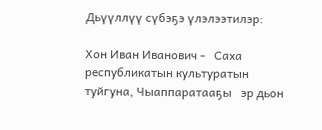Дьүүллүү сүбэҕэ үлэлээтилэр:

Хон Иван Иванович -   Саха республикатын культуратын туйгуна, Чыаппаратааҕы   эр дьон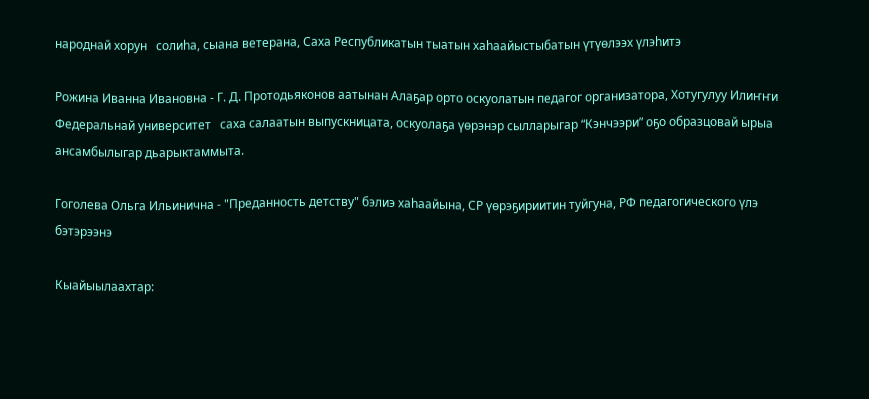народнай хорун   солиһа, сыана ветерана, Саха Республикатын тыатын хаһаайыстыбатын үтүөлээх үлэһитэ

Рожина Иванна Ивановна - Г. Д. Протодьяконов аатынан Алаҕар орто оскуолатын педагог организатора, Хотугулуу Илиҥҥи Федеральнай университет   саха салаатын выпускницата, оскуолаҕа үөрэнэр сылларыгар “Кэнчээри” оҕо образцовай ырыа   ансамбылыгар дьарыктаммыта.

Гоголева Ольга Ильинична - "Преданность детству" бэлиэ хаһаайына, СР үөрэҕириитин туйгуна, РФ педагогического үлэ бэтэрээнэ

Кыайыылаахтар: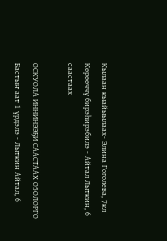Кылаан кыайыылаах- Элина Гоголева, 7кл
Көрөөччү бирэһирэбилэ - Айтал Лыткин, 6 саастаах

ОСКУОЛА ИННИНЭЭҔИ СААСТААХ О5ОЛОРГО
Бастыҥ аат 1 үрдэлэ - Лыткин Айтал, 6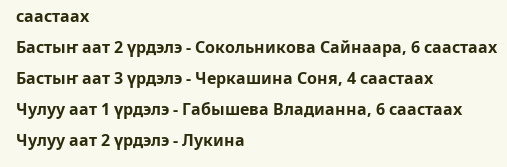саастаах
Бастыҥ аат 2 үрдэлэ - Сокольникова Сайнаара, 6 саастаах
Бастыҥ аат 3 үрдэлэ - Черкашина Соня, 4 саастаах
Чулуу аат 1 үрдэлэ - Габышева Владианна, 6 саастаах
Чулуу аат 2 үрдэлэ - Лукина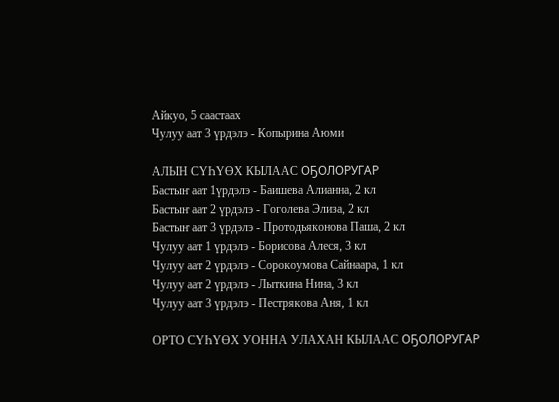Айкуо, 5 саастаах
Чулуу аат 3 үрдэлэ - Копырина Аюми

АЛЫН СҮҺҮӨХ КЫЛААС ОҔОЛОРУГАР
Бастыҥ аат 1үрдэлэ - Баишева Алианна, 2 кл
Бастыҥ аат 2 үрдэлэ - Гоголева Элиза, 2 кл
Бастыҥ аат 3 үрдэлэ - Протодьяконова Паша, 2 кл
Чулуу аат 1 үрдэлэ - Борисова Алеся, 3 кл
Чулуу аат 2 үрдэлэ - Сорокоумова Сайнаара, 1 кл
Чулуу аат 2 үрдэлэ - Лыткина Нина, 3 кл
Чулуу аат 3 үрдэлэ - Пестрякова Аня, 1 кл

ОРТО СҮҺҮӨХ УОННА УЛАХАН КЫЛААС ОҔОЛОРУГАР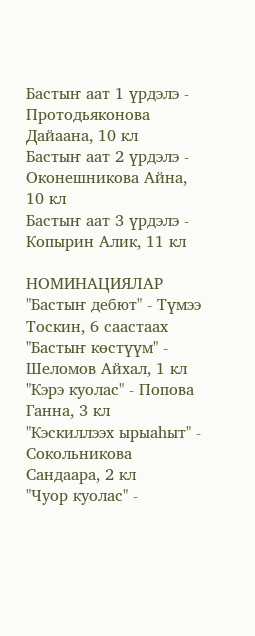Бастыҥ аат 1 үрдэлэ - Протодьяконова Дайаана, 10 кл
Бастыҥ аат 2 үрдэлэ - Оконешникова Айна, 10 кл
Бастыҥ аат 3 үрдэлэ - Копырин Алик, 11 кл

НОМИНАЦИЯЛАР
"Бастыҥ дебют" - Түмээ Тоскин, 6 саастаах
"Бастыҥ көстүүм" - Шеломов Айхал, 1 кл
"Кэрэ куолас" - Попова Ганна, 3 кл
"Кэскиллээх ырыаһыт" - Сокольникова Сандаара, 2 кл
"Чуор куолас" -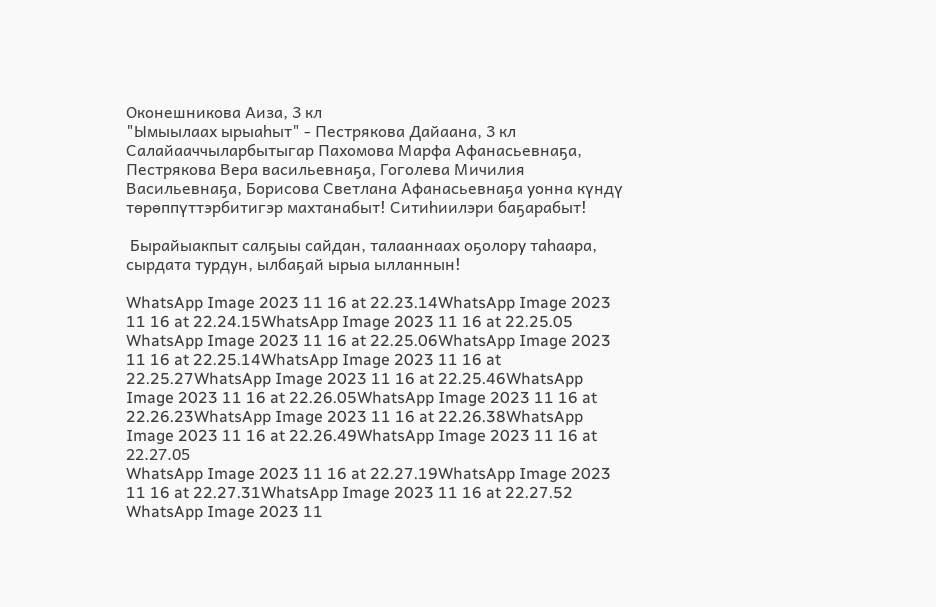Оконешникова Аиза, 3 кл
"Ымыылаах ырыаһыт" - Пестрякова Дайаана, 3 кл
Салайааччыларбытыгар Пахомова Марфа Афанасьевнаҕа, Пестрякова Вера васильевнаҕа, Гоголева Мичилия Васильевнаҕа, Борисова Светлана Афанасьевнаҕа уонна күндү төрөппүттэрбитигэр махтанабыт! Ситиһиилэри баҕарабыт!

 Бырайыакпыт салҕыы сайдан, талааннаах оҕолору таһаара, сырдата турдун, ылбаҕай ырыа ылланнын!

WhatsApp Image 2023 11 16 at 22.23.14WhatsApp Image 2023 11 16 at 22.24.15WhatsApp Image 2023 11 16 at 22.25.05
WhatsApp Image 2023 11 16 at 22.25.06WhatsApp Image 2023 11 16 at 22.25.14WhatsApp Image 2023 11 16 at 22.25.27WhatsApp Image 2023 11 16 at 22.25.46WhatsApp Image 2023 11 16 at 22.26.05WhatsApp Image 2023 11 16 at 22.26.23WhatsApp Image 2023 11 16 at 22.26.38WhatsApp Image 2023 11 16 at 22.26.49WhatsApp Image 2023 11 16 at 22.27.05
WhatsApp Image 2023 11 16 at 22.27.19WhatsApp Image 2023 11 16 at 22.27.31WhatsApp Image 2023 11 16 at 22.27.52
WhatsApp Image 2023 11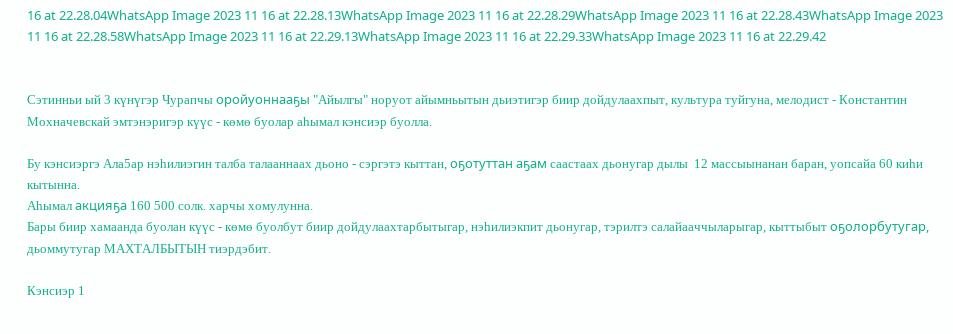16 at 22.28.04WhatsApp Image 2023 11 16 at 22.28.13WhatsApp Image 2023 11 16 at 22.28.29WhatsApp Image 2023 11 16 at 22.28.43WhatsApp Image 2023 11 16 at 22.28.58WhatsApp Image 2023 11 16 at 22.29.13WhatsApp Image 2023 11 16 at 22.29.33WhatsApp Image 2023 11 16 at 22.29.42


Сэтинньи ый 3 күнүгэр Чурапчы оройуоннааҕы "Айылгы" норуот айымньытын дьиэтигэр биир дойдулаахпыт, культура туйгуна, мелодист - Константин Мохначевскай эмтэнэригэр күүс - көмө буолар аһымал кэнсиэр буолла.

Бу кэнсиэргэ Ала5ар нэһилиэгин талба талааннаах дьоно - сэргэтэ кыттан, оҕотуттан аҕам саастаах дьонугар дылы  12 массыынанан баран, уопсайа 60 киһи кытынна.
Аһымал акцияҕа 160 500 солк. харчы хомулунна.
Бары биир хамаанда буолан күүс - көмө буолбут биир дойдулаахтарбытыгар, нэһилиэкпит дьонугар, тэрилтэ салайааччыларыгар, кыттыбыт оҕолорбутугар, дьоммутугар МАХТАЛБЫТЫН тиэрдэбит.

Кэнсиэр 1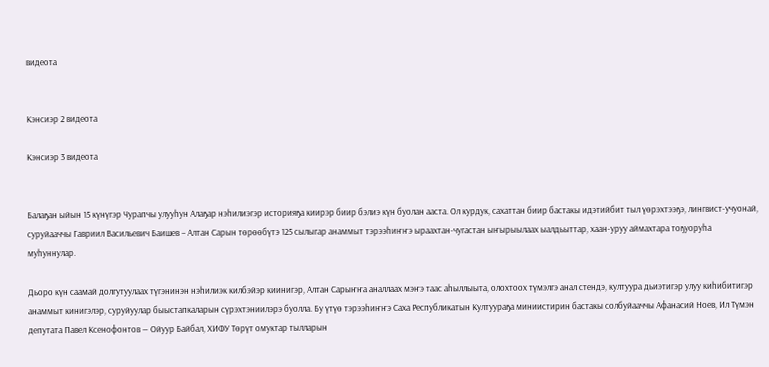видеота


Кэнсиэр 2 видеота

Кэнсиэр 3 видеота


Балаҕан ыйын 15 күнүгэр Чурапчы улууһун Алаҕар нэһилиэгэр историяҕа киирэр биир бэлиэ күн буолан ааста. Ол курдук, сахаттан биир бастакы идэтийбит тыл үөрэхтээҕэ, лингвист-учуонай, суруйааччы Гавриил Васильевич Баишев – Алтан Сарын төрөөбүтэ 125 сылыгар анаммыт тэрээһиҥҥэ ыраахтан-чугастан ыҥырыылаах ыалдьыттар, хаан-уруу аймахтара тоҕуоруһа муһуннулар.

Дьоро күн саамай долгутуулаах түгэнинэн нэһилиэк килбэйэр киинигэр, Алтан Сарыҥҥа аналлаах мэҥэ таас аһыллыыта, олохтоох түмэлгэ анал стендэ, култуура дьиэтигэр улуу киһибитигэр анаммыт кинигэлэр, суруйуулар быыстапкаларын сүрэхтэниилэрэ буолла. Бу үтүө тэрээһиҥҥэ Саха Республикатын Култуураҕа миниистирин бастакы солбуйааччы Афанасий Ноев, Ил Түмэн депутата Павел Ксенофонтов — Ойуур Байбал, ХИФУ Төрүт омуктар тылларын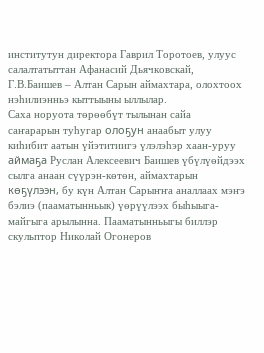институтун директора Гаврил Торотоев, улуус салалтатыттан Афанасий Дьячковскай, Г.В.Баишев – Алтан Сарын аймахтара, олохтоох нэһилиэнньэ кыттыыны ыллылар.
Саха норуота төрөөбүт тылынан сайа саҥарарын туһугар олоҕун анаабыт улуу киһибит аатын үйэтитиигэ үлэлэһэр хаан-уруу аймаҕа Руслан Алексеевич Баишев үбүлүөйдээх сылга анаан сүүрэн-көтөн, аймахтарын көҕүлээн, бу күн Алтан Сарыҥҥа аналлаах мэҥэ бэлиэ (пааматынньык) үөрүүлээх быһыыга-майгыга арылынна. Пааматынньыгы биллэр скульптор Николай Огонеров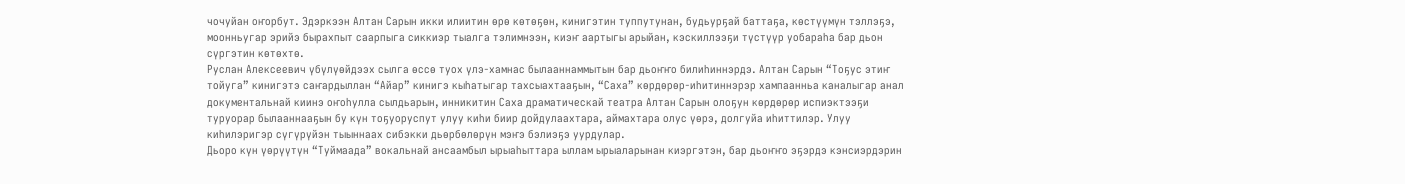чочуйан оҥорбут. Эдэркээн Алтан Сарын икки илиитин өрө көтөҕөн, кинигэтин туппутунан, будьурҕай баттаҕа, көстүүмүн тэллэҕэ, моонньугар эрийэ бырахпыт саарпыга сиккиэр тыалга тэлимнээн, киэҥ аартыгы арыйан, кэскиллээҕи түстүүр уобараһа бар дьон сүргэтин көтөхтө.
Руслан Алексеевич үбүлүөйдээх сылга өссө туох үлэ-хамнас былааннаммытын бар дьоҥҥо билиһиннэрдэ. Алтан Сарын “Тоҕус этиҥ тойуга” кинигэтэ саҥардыллан “Айар” кинигэ кыһатыгар тахсыахтааҕын, “Саха” көрдөрөр-иһитиннэрэр хампаанньа каналыгар анал документальнай киинэ оҥоһулла сылдьарын, инникитин Саха драматическай театра Алтан Сарын олоҕун көрдөрөр испиэктээҕи туруорар былааннааҕын бу күн тоҕуоруспут улуу киһи биир дойдулаахтара, аймахтара олус үөрэ, долгуйа иһиттилэр. Улуу киһилэригэр сүгүрүйэн тыыннаах сибэкки дьөрбөлөрүн мэҥэ бэлиэҕэ уурдулар.
Дьоро күн үөрүүтүн “Туймаада” вокальнай ансаамбыл ырыаһыттара ыллам ырыаларынан киэргэтэн, бар дьоҥҥо эҕэрдэ кэнсиэрдэрин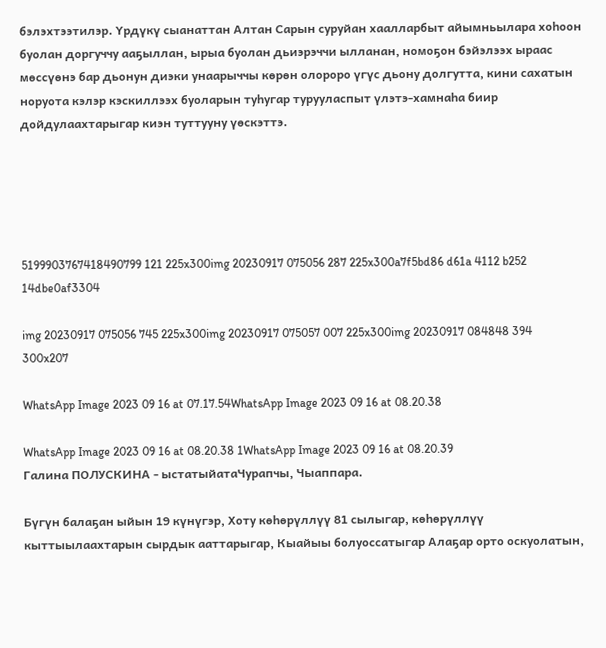бэлэхтээтилэр. Үрдүкү сыанаттан Алтан Сарын суруйан хаалларбыт айымньылара хоһоон буолан доргуччу ааҕыллан, ырыа буолан дьиэрэччи ылланан, номоҕон бэйэлээх ыраас мөссүөнэ бар дьонун диэки унаарыччы көрөн олороро үгүс дьону долгутта, кини сахатын норуота кэлэр кэскиллээх буоларын туһугар турууласпыт үлэтэ-хамнаһа биир дойдулаахтарыгар киэн туттууну үөскэттэ.





5199903767418490799 121 225x300img 20230917 075056 287 225x300a7f5bd86 d61a 4112 b252 14dbe0af3304

img 20230917 075056 745 225x300img 20230917 075057 007 225x300img 20230917 084848 394 300x207

WhatsApp Image 2023 09 16 at 07.17.54WhatsApp Image 2023 09 16 at 08.20.38

WhatsApp Image 2023 09 16 at 08.20.38 1WhatsApp Image 2023 09 16 at 08.20.39
Галина ПОЛУСКИНА - ыстатыйатаЧурапчы, Чыаппара.

Бүгүн балаҕан ыйын 19 күнүгэр, Хоту көһөрүллүү 81 сылыгар, көһөрүллүү кыттыылаахтарын сырдык ааттарыгар, Кыайыы болуоссатыгар Алаҕар орто оскуолатын,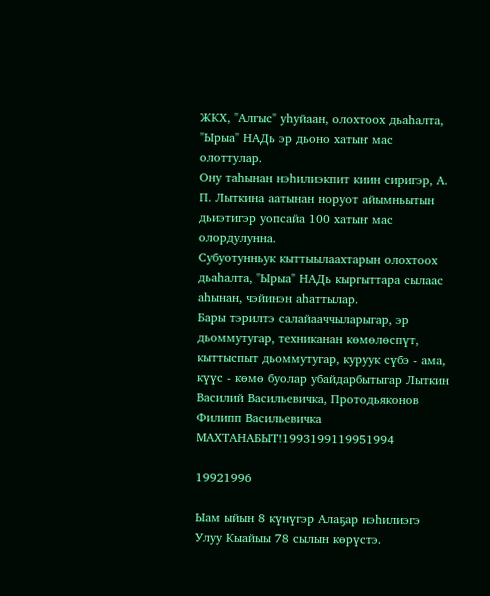ЖКХ, "Алгыс" уһуйаан, олохтоох дьаһалта, "Ырыа" НАДь эр дьоно хатыҥ мас олоттулар.
Ону таһынан нэһилиэкпит киин сиригэр, А. П. Лыткина аатынан норуот айымньытын дьиэтигэр уопсайа 100 хатыҥ мас олордулунна.
Субуотунньук кыттыылаахтарын олохтоох дьаһалта, "Ырыа" НАДь кыргыттара сылаас аһынан, чэйинэн аһаттылар.
Бары тэрилтэ салайааччыларыгар, эр дьоммутугар, техниканан көмөлөспүт, кыттыспыт дьоммутугар, куруук сүбэ - ама, күүс - көмө буолар убайдарбытыгар Лыткин Василий Васильевичка, Протодьяконов Филипп Васильевичка МАХТАНАБЫТ!1993199119951994

19921996

Ыам ыйын 8 күнүгэр Алаҕар нэһилиэгэ Улуу Кыайыы 78 сылын көрүстэ.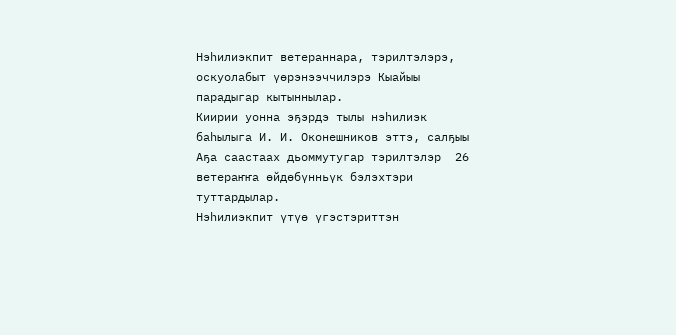Нэһилиэкпит ветераннара, тэрилтэлэрэ, оскуолабыт үөрэнээччилэрэ Кыайыы парадыгар кытыннылар.
Киирии уонна эҕэрдэ тылы нэһилиэк баһылыга И. И. Оконешников эттэ, салҕыы  Аҕа саастаах дьоммутугар тэрилтэлэр  26 ветераҥҥа өйдөбүнньүк бэлэхтэри туттардылар.
Нэһилиэкпит үтүө үгэстэриттэн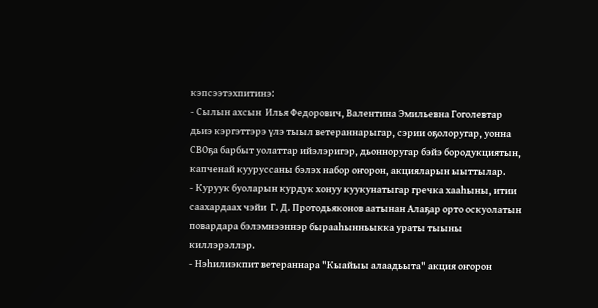кэпсээтэхпитинэ:
- Сылын ахсын  Илья Федорович, Валентина Эмильевна Гоголевтар дьиэ кэргэттэрэ үлэ тыыл ветераннарыгар, сэрии оҕолоругар, уонна СВОҕа барбыт уолаттар ийэлэригэр, дьонноругар бэйэ бородукциятын, капченай кууруссаны бэлэх набор оҥорон, акцияларын ыыттылар.
- Куруук буоларын курдук хонуу куукунатыгар гречка хааһыны, итии саахардаах чэйи  Г. Д. Протодьяконов аатынан Алаҕар орто оскуолатын повардара бэлэмнээннэр бырааһынньыкка ураты тыыны киллэрэллэр.
- Нэһилиэкпит ветераннара "Кыайыы алаадьыта" акция оҥорон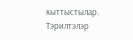кыттыстылар.
Тэрилтэлэр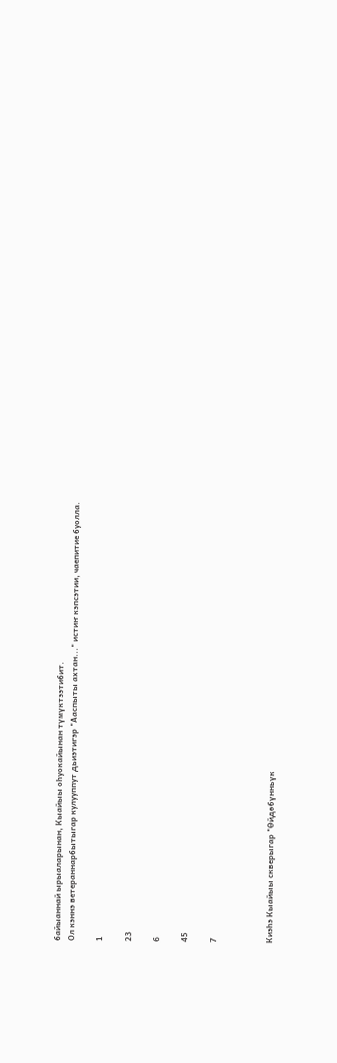байыаннай ырыаларынан, Кыайыы оһуокайынан түмүктээтибит.
Ол кэннэ ветераннарбытыгар кулууппут дьиэтигэр "Ааспыты ахтан..." истиҥ кэпсэтии, чаепитие буолла.

1

23

6

45

7



Киэһэ Кыайыы скверыгар "Өйдөбүнньүк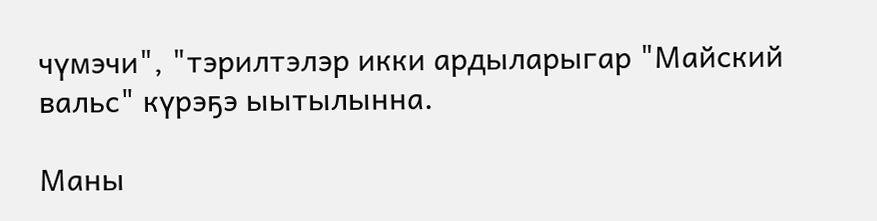чүмэчи", "тэрилтэлэр икки ардыларыгар "Майский вальс" күрэҕэ ыытылынна.

Маны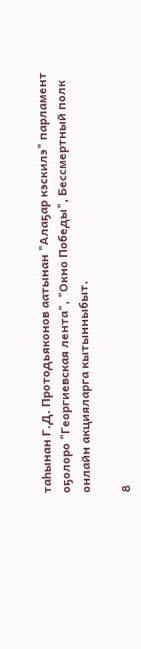таһынан Г.Д. Протодьяконов аатынан "Алаҕар кэскилэ" парламент оҕолоро "Георгиевская лента", "Окно Победы", Бессмертный полк онлайн акцияларга кытынныбыт.

8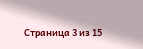Страница 3 из 15